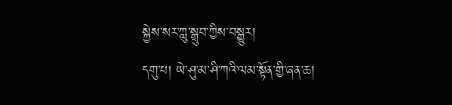སྐྱེས་སར་ཀླུ་སྒྲུབ་ཀྱིས་བསྒྱུར།
དགུ་པ། ཡེ་ཤུ་མ་ཤི་ཀའི་ལམ་སྟོན་གྱི་ཞན་ཆ།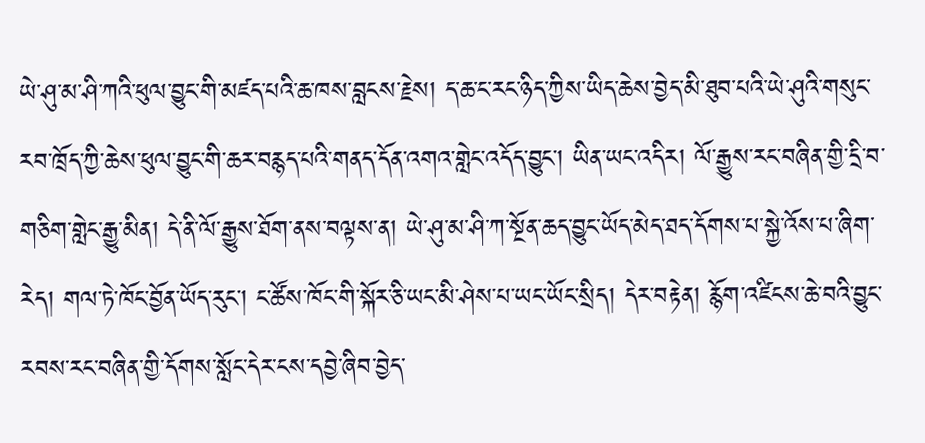ཡེ་ཤུ་མ་ཤི་ཀའི་ཕུལ་བྱུང་གི་མཛད་པའི་ཆ་ཁས་བླངས་རྗེས། ད་ཆ་ང་རང་ཉིད་ཀྱིས་ཡིད་ཆེས་བྱེད་མི་ཐུབ་པའི་ཡེ་ཤུའི་གསུང་རབ་ཁྲོད་ཀྱི་ཆེས་ཕུལ་བྱུང་གི་ཆར་བརྙད་པའི་གནད་དོན་འགའ་གླེང་འདོད་བྱུང་། ཡིན་ཡང་འདིར། ལོ་རྒྱུས་རང་བཞིན་གྱི་དྲི་བ་གཅིག་གླེང་རྒྱུ་མིན། དེ་ནི་ལོ་རྒྱུས་ཐོག་ནས་བལྟས་ན། ཡེ་ཤུ་མ་ཤི་ཀ་སྔོན་ཆད་བྱུང་ཡོད་མེད་ཐད་དོགས་པ་སྐྱེ་འོས་པ་ཞིག་རེད། གལ་ཏེ་ཁོང་བྱོན་ཡོད་རུང་། ང་ཚོས་ཁོང་གི་སྐོར་ཅི་ཡང་མི་ཤེས་པ་ཡང་ཡོང་སྲིད། དེར་བརྟེན། རྙོག་འཛིངས་ཆེ་བའི་བྱུང་རབས་རང་བཞིན་གྱི་དོགས་སློང་དེར་ངས་དབྱེ་ཞིབ་བྱེད་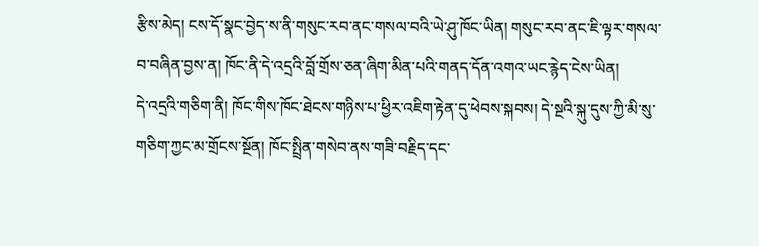རྩིས་མེད། ངས་དོ་སྣང་བྱེད་ས་ནི་གསུང་རབ་ནང་གསལ་བའི་ཡེ་ཤུ་ཁོང་ཡིན། གསུང་རབ་ནང་ཇི་ལྟར་གསལ་བ་བཞིན་བྱས་ན། ཁོང་ནི་དེ་འདྲའི་བློ་གྲོས་ཅན་ཞིག་མིན་པའི་གནད་དོན་འགའ་ཡང་རྙེད་ངེས་ཡིན།
དེ་འདྲའི་གཅིག་ནི། ཁོང་གིས་ཁོང་ཐེངས་གཉིས་པ་ཕྱིར་འཇིག་རྟེན་དུ་ཕེབས་སྐབས། དེ་སྔའི་སྐུ་དུས་ཀྱི་མི་སུ་གཅིག་ཀྱང་མ་གྲོངས་སྔོན། ཁོང་སྤྲིན་གསེབ་ནས་གཟི་བརྗིད་དང་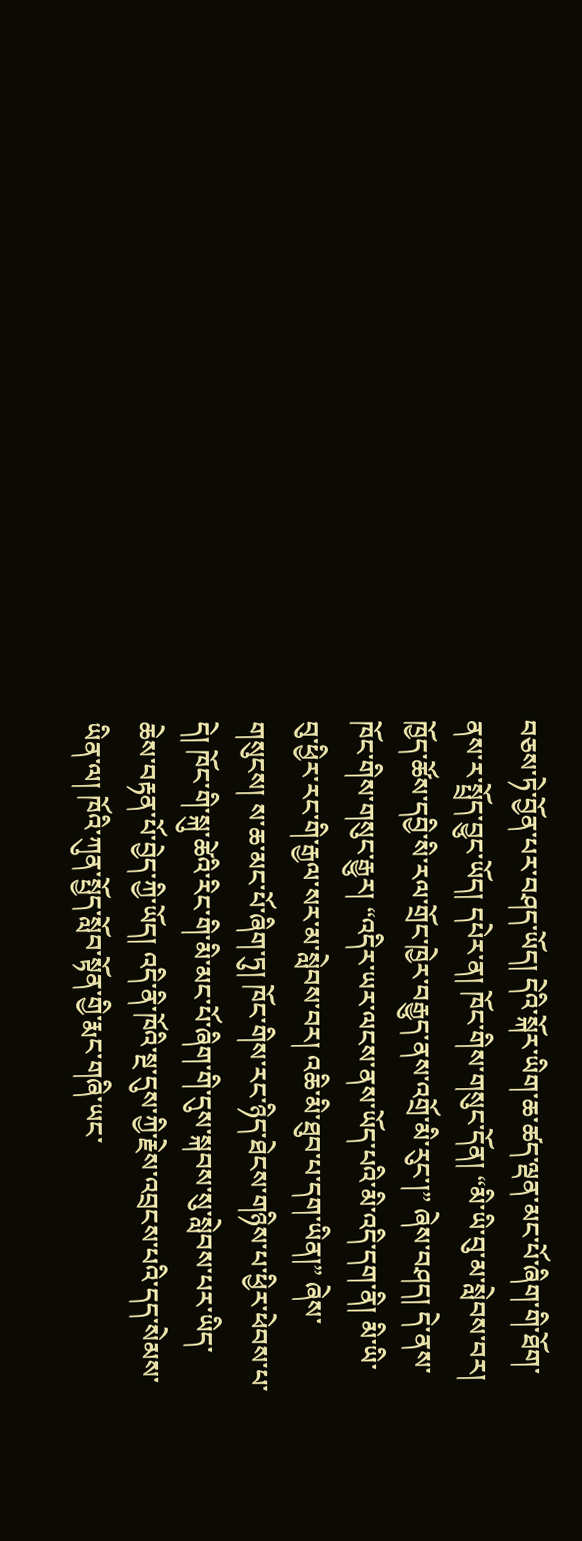བཅས་ཏེ་བྱོན་པར་བཤད་ཡོད། དེའི་སྐོར་ཡིག་ཆ་ཚད་ལྡན་མང་པོ་ཞིག་གི་ཐོག་ནས་ར་སྤྲོད་བྱུང་ཡོད། དཔེར་ན། ཁོང་གིས་གསུང་དོན། “མི་ཡི་བུ་མ་སླེབས་བར། ཁྱོད་ཚོས་དབྱི་སི་རལ་གྲོང་ཁྱེར་བརྒྱུད་ནས་འགྲོ་མི་རུང་།” ཞེས་བཤད། དེ་ནས་ཁོང་གིས་གསུང་རྒྱུར། “འདིར་ཡར་ལངས་ནས་ཡོད་པའི་མི་འདི་དག་ནི། མི་ཡི་བུ་ཕྱིར་རང་གི་རྒྱལ་སར་མ་སླེབས་བར། འཆི་མི་ཐུབ་པ་དག་ཡིན།” ཞེས་གསུངས། ས་ཆ་མང་པོ་ཞིག་ཏུ། ཁོང་གིས་རང་ཉིད་ཐེངས་གཉིས་པ་ཕྱིར་ཕེབས་པ་དེ། ཁོང་གི་སྐུ་ཚེའི་རིང་གི་མི་མང་པོ་ཞིག་གི་དུས་སྐབས་སུ་སླེབས་པར་ཡིད་ཆེས་བརྟན་པོ་བྱེད་ཀྱི་ཡོད། འདི་ནི་ཁོའི་སྔ་དུས་ཀྱི་རྗེས་འབྲངས་པའི་དད་སེམས་ཡིན་ལ། ཁོའི་ཀུན་སྤྱོད་སློབ་སྟོན་གྱི་རྨང་གཞི་ཡང་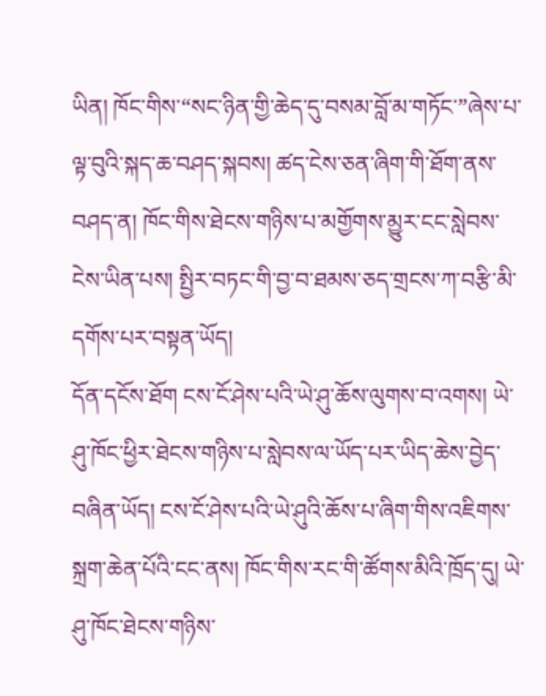ཡིན། ཁོང་གིས་“སང་ཉིན་གྱི་ཆེད་དུ་བསམ་བློ་མ་གཏོང་”ཞེས་པ་ལྟ་བུའི་སྐད་ཆ་བཤད་སྐབས། ཚད་ངེས་ཅན་ཞིག་གི་ཐོག་ནས་བཤད་ན། ཁོང་གིས་ཐེངས་གཉིས་པ་མགྱོགས་མྱུར་ངང་སླེབས་ངེས་ཡིན་པས། སྤྱིར་བཏང་གི་བྱ་བ་ཐམས་ཅད་གྲངས་ཀ་བརྩི་མི་དགོས་པར་བསྟན་ཡོད།
དོན་དངོས་ཐོག ངས་ངོ་ཤེས་པའི་ཡེ་ཤུ་ཆོས་ལུགས་བ་འགས། ཡེ་ཤུ་ཁོང་ཕྱིར་ཐེངས་གཉིས་པ་སླེབས་ལ་ཡོད་པར་ཡིད་ཆེས་བྱེད་བཞིན་ཡོད། ངས་ངོ་ཤེས་པའི་ཡེ་ཤུའི་ཆོས་པ་ཞིག་གིས་འཇིགས་སྐྲག་ཆེན་པོའི་ངང་ནས། ཁོང་གིས་རང་གི་ཚོགས་མིའི་ཁྲོད་དུ། ཡེ་ཤུ་ཁོང་ཐེངས་གཉིས་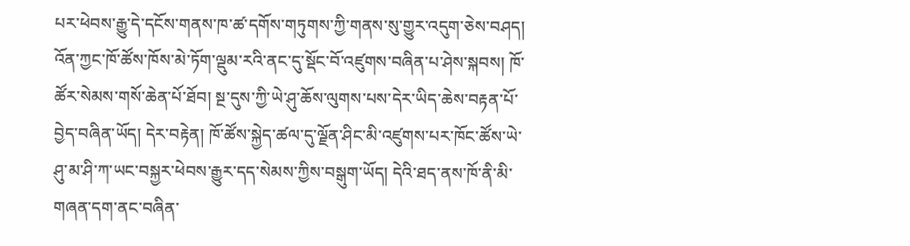པར་ཕེབས་རྒྱུ་དེ་དངོས་གནས་ཁ་ཚ་དགོས་གཏུགས་ཀྱི་གནས་སུ་གྱུར་འདུག་ཅེས་བཤད། འོན་ཀྱང་ཁོ་ཚོས་ཁོས་མེ་ཏོག་ལྡུམ་རའི་ནང་དུ་སྡོང་བོ་འཛུགས་བཞིན་པ་ཤེས་སྐབས། ཁོ་ཚོར་སེམས་གསོ་ཆེན་པོ་ཐོབ། སྔ་དུས་ཀྱི་ཡེ་ཤུ་ཆོས་ལུགས་པས་དེར་ཡིད་ཆེས་བརྟན་པོ་བྱེད་བཞིན་ཡོད། དེར་བརྟེན། ཁོ་ཚོས་སྐྱེད་ཚལ་དུ་ལྗོན་ཤིང་མི་འཛུགས་པར་ཁོང་ཚོས་ཡེ་ཤུ་མ་ཤི་ཀ་ཡང་བསྐྱར་ཕེབས་རྒྱུར་དད་སེམས་ཀྱིས་བསྒུག་ཡོད། དེའི་ཐད་ནས་ཁོ་ནི་མི་གཞན་དག་ནང་བཞིན་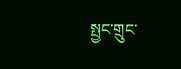སྤྱང་གྲུང་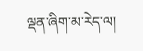ལྡན་ཞིག་མ་རེད་ལ།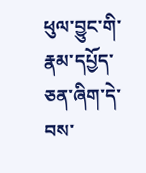ཕུལ་བྱུང་གི་རྣམ་དཔྱོད་ཅན་ཞིག་དེ་བས་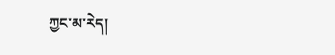ཀྱང་མ་རེད།